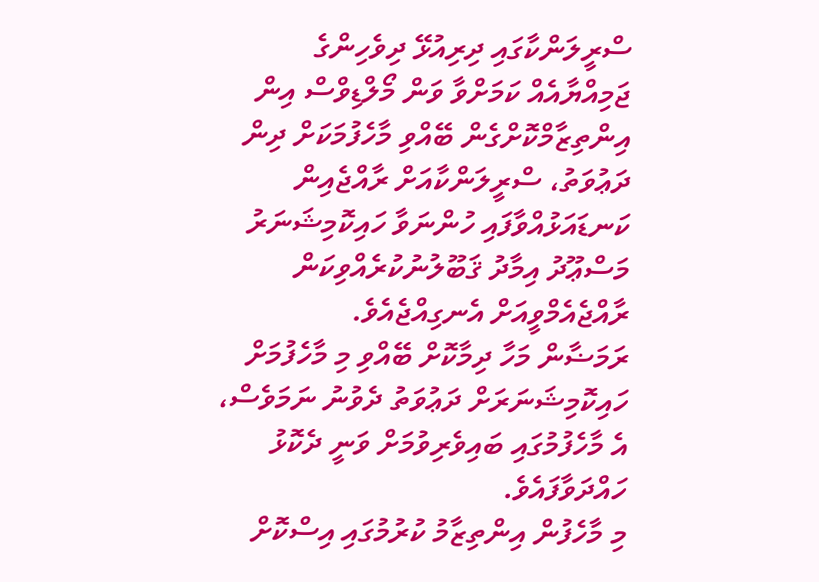ސްރީލަންކާގައި ދިރިއުޅޭ ދިވެހިންގެ ޖަމިއްޔާއެއް ކަމަށްވާ ވަން މޯލްޑިވްސް އިން އިންތިޒާމްކޮށްގެން ބޭއްވި މާހެފުމަކަށް ދިން ދަޢުވަތު، ސްރީލަންކާއަށް ރާއްޖެއިން ކަނޑައަޅުއްވާފައި ހުންނަވާ ހައިކޮމިޝަނަރު މަސްޢޫދު އިމާދު ޤަބޫލުނުކުރެއްވިކަން ރާއްޖެއެމްވީއަށް އެނގިއްޖެއެވެ.
ރަމަޟާން މަހާ ދިމާކޮށް ބޭއްވި މި މާހެފުމަށް ހައިކޮމިޝަނަރަށް ދަޢުވަތު ދެވުނު ނަމަވެސް، އެ މާހެފުމުގައި ބައިވެރިވުމަށް ވަނީ ދެކޮޅު ހައްދަވާފައެވެ.
މި މާހެފުން އިންތިޒާމު ކުރުމުގައި އިސްކޮށް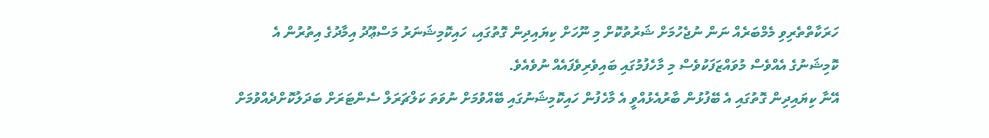ހަރަކާތްތެރިވި މެމްބަރެއް ނަން ނުޖެހުމަށް ޝަރުތުކޮށް މި ނޫހަށް ކިޔައިދިން ގޮތުގައި، ހައިކޮމިޝަނަރު މަސްޢޫދު އިމާދުގެ އިތުރުން އެ ކޮމިޝަނުގެ އެއްވެސް މުވައްޒަފަކުވެސް މި މާހެފުމުގައި ބައިވެރިވެފައެއް ނުވެއެވެ.
އޭނާ ކިޔައިދިން ގޮތުގައި އެ ބޭފުޅުން ބާރުއެޅުއްވީ އެ މާހެފުން ހައިކޮމިޝަނުގައި ބޭއްވުމަށް ނުވަތަ ކަލްޗަރަލް ސެންޓަރަށް ބަދަލުކޮށްދެއްވުމަށް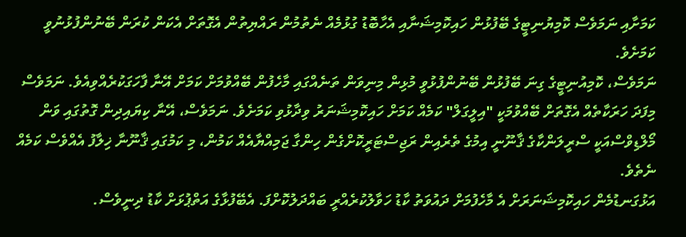ކަމަށާއި ނަމަވެސް ކޮމިޔުނިޓީގެ ބޭފުޅުން ހައިކޮމިޝަނާއި އެހާބޮޑު ގުޅުމެއް ނެތުމުން ރައްޔިތުން އެގޮތަށް އެކަން ކުރަން ބޭނުންފުޅުނުވީ ކަމަށެވެ.
ނަމަވެސް، ކޮމިއުނިޓީގެ ގިނަ ބޭފުޅުން ބޭނުންފުޅުވީ މުޅިން މިނިވަން ތަނެއްގައި މާހެފުން ބޭއްވުމަށް ކަމަށް އޭނާ ފާހަގަކުރެއްވިއެވެ. ނަމަވެސް މިފަދަ ހަރަކާތެއް އެގޮތަށް ބޭއްވުމަކީ "އިލީގަލް" ކަމެއް ކަމަށް ހައިކޮމިޝަނަރު ވިދާޅުވި ކަމަށެވެ. ނަމަވެސް، އޭނާ ކިޔައިދިން ގޮތުގައި ވަން މޯލްޑިވްސްއަކީ ސްރީލަންކާގެ ޤާނޫނީ އިމުގެ ތެރެއިން ރަޖިސްޓަރީކޮށްގެން ހިންގާ ޖަމިއްޔާއެއް ކަމުން، މި ކަމުގައި ޤާނޫނާ ޚިލާފު އެއްވެސް ކަމެއް ނެތެވެ.
އަޅުގަނޑުމެން ހައިކޮމިޝަނަރަށް އެ މާހެފުމަށް ދައުވަތު ކާޑު ހަވާލުކުރެއްރީ ބައްދަލުކޮށްފަ. އެބޭފުޅާގެ އަތްޕުޅަށް ކާޑު ދިނީވެސް.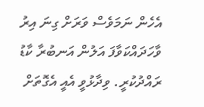އެހެން ނަމަވެސް ވަރަށް ގިނަ އިރު ވާހަދައްކަވާފަ އަލުން އަނބުރާ ކާޑު ރައްދުކުރީ. ވިދާޅުވީ އެއީ އެގޮތަށް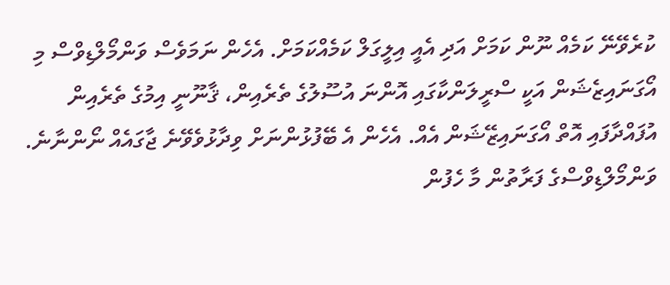ކުރެވޭނޭ ކަމެއް ނޫން ކަމަށް އަދި އެއީ އިލީގަލް ކަމެއްކަމަށް. އެހެން ނަމަވެސް ވަންމޯލްޑިވްސް މި އޯގަނައިޒެޝަން އަކީ ސްރީލަންކާގައި އޮންނަ އުސޫލުގެ ތެރެއިން، ޤާނޫނީ އިމުގެ ތެރެއިން އުފައްދާފައި އޮތް އޯގަނައިޒޭޝަން އެއް. އެހެން އެ ބޭފުޅުންނަށް ވިދާޅުވެވޭނެ ޖާގައެއް ނޯންނާނެ.
ވަންމޯލްޑިވްސްގެ ފަރާތުން މާ ހެފުން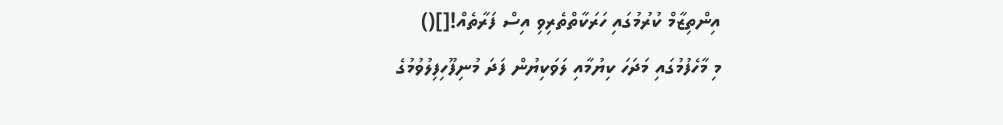އިންތިޒާމް ކުރުމުގައި ހަރަކާތްތެރިވި އިސް ފަރާތެއް![]()
މި މާހެފުމުގައި މަދަހަ ކިޔުމާއި ލަވަކިޔުން ފަދަ މުނިފޫހިފިލުވުމުގެ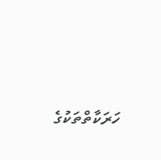ހަރަކާތްތަކުގެ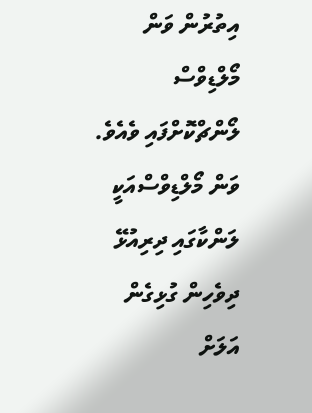އިތުރުން ވަން މޯލްޑިވްސް ލޯންޗްކޮށްފައި ވެއެވެ.
ވަން މޯލްޑިވްސްއަކީ ލަންކާގައި ދިރިއުޅޭ ދިވެހިން ގުޅިގެން އަލަށް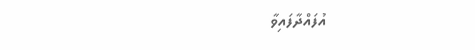އުފައްދާފައިވާ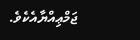ޖަމްޢިއްޔާއެކެވެ.